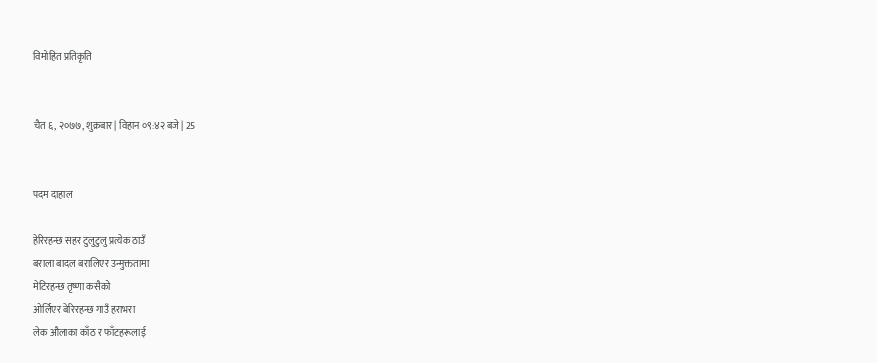विमोहित प्रतिकृति


चैत ६, २०७७, शुक्रबार | विहान ०९:४२ बजे | 25


पदम दाहाल

हेरिरहन्छ सहर टुलुटुलु प्रत्येक ठाउँ
बराला बादल बरालिएर उन्मुक्ततामा
मेटिरहन्छ तृष्णा कसैको
ओर्लिएर बेरिरहन्छ गाउँ हराभरा
लेक औलाका काँठ र फाँटहरूलाई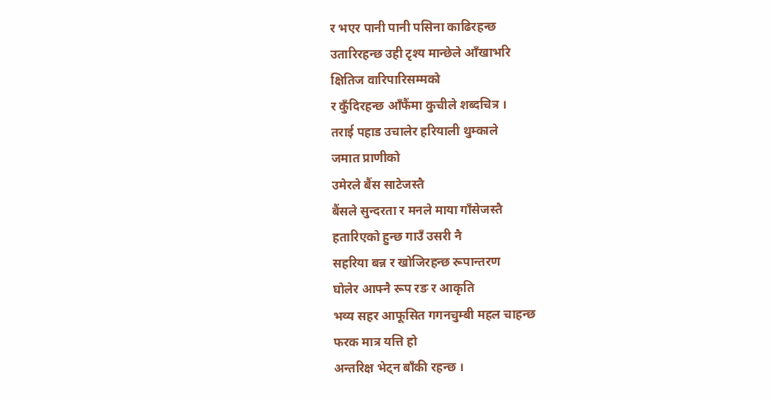र भएर पानी पानी पसिना काढिरहन्छ
उतारिरहन्छ उही टृश्य मान्छेले आँखाभरि
क्षितिज वारिपारिसम्मको
र कुँदिरहन्छ आँफैंमा कुचीले शब्दचित्र ।
तराई पहाड उचालेर हरियाली थुम्काले
जमात प्राणीको
उमेरले बैंस साटेजस्तै
बैंसले सुन्दरता र मनले माया गाँसेजस्तै
हतारिएको हुन्छ गाउँ उसरी नै
सहरिया बन्न र खोजिरहन्छ रूपान्तरण
घोलेर आफ्नै रूप रङ र आकृति
भव्य सहर आफूसित गगनचुम्बी महल चाहन्छ
फरक मात्र यत्ति हो
अन्तरिक्ष भेट्न बाँकी रहन्छ ।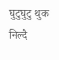घुटुघुटु थुक निल्दै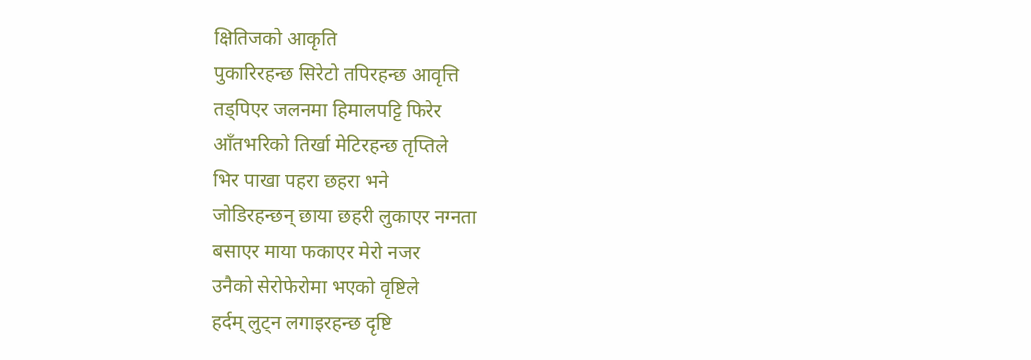क्षितिजको आकृति
पुकारिरहन्छ सिरेटो तपिरहन्छ आवृत्ति
तड्पिएर जलनमा हिमालपट्टि फिरेर
आँतभरिको तिर्खा मेटिरहन्छ तृप्तिले
भिर पाखा पहरा छहरा भने
जोडिरहन्छन् छाया छहरी लुकाएर नग्नता
बसाएर माया फकाएर मेरो नजर
उनैको सेरोफेरोमा भएको वृष्टिले
हर्दम् लुट्न लगाइरहन्छ दृष्टि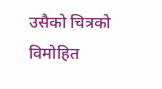उसैको चित्रको विमोहित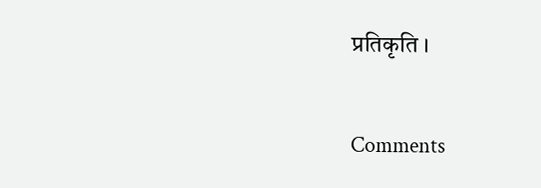प्रतिकृति ।

Comments